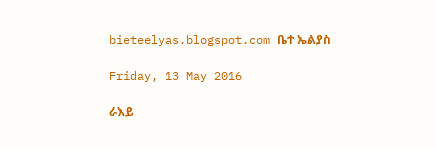bieteelyas.blogspot.com ቤተ ኤልያስ

Friday, 13 May 2016

ራእይ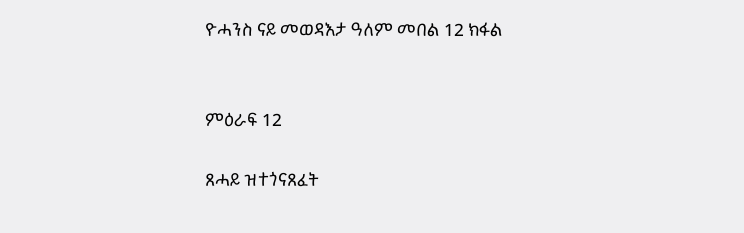ዮሓንስ ናይ መወዳእታ ዓለም መበል 12 ክፋል


ምዕራፍ 12

ጸሓይ ዝተጎናጸፈት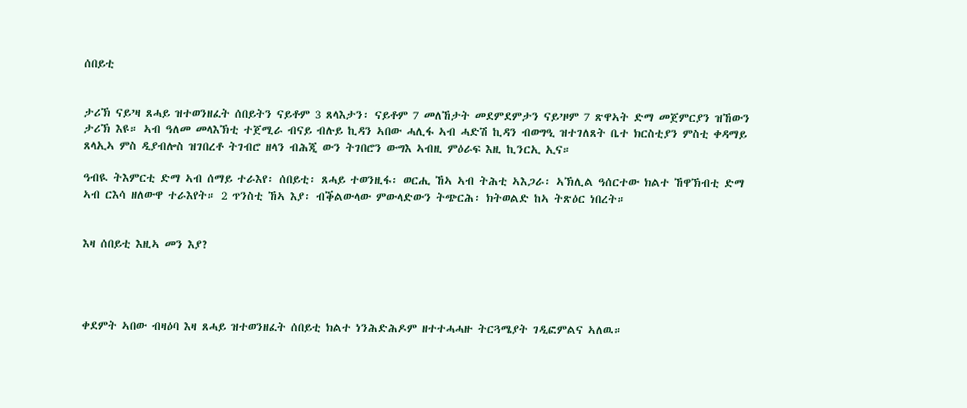ሰበይቲ


ታሪኽ ናይ’ዛ ጸሓይ ዝተወንዘፈት ሰበይትን ናይቶም 3 ጸላእታን፡ ናይቶም 7 መለኸታት መደምደምታን ናይ’ዞም 7 ጽዋኣት ድማ መጀምርያን ዝኸውን ታሪኽ እዩ። ኣብ ዓለመ መላእኽቲ ተጀሚራ ብናይ ብሉይ ኪዳን ኣበው ሓሊፋ ኣብ ሓድሽ ኪዳን ብወግዒ ዝተገለጸት ቤተ ክርስቲያን ምስቲ ቀዳማይ ጸላኢኣ ምስ ዲያብሎስ ዝገበረቶ ትገብሮ ዘላን ብሕጂ ውን ትገበሮን ውግእ ኣብዚ ምዕራፍ እዚ ኪንርኢ ኢና።

ዓብዪ ትእምርቲ ድማ ኣብ ሰማይ ተራእየ፡ ሰበይቲ፡ ጸሓይ ተወንዚፋ፡ ወርሒ ኸኣ ኣብ ትሕቲ ኣእጋራ፡ ኣኽሊል ዓሰርተው ክልተ ኸዋኽብቲ ድማ ኣብ ርእሳ ዘለውዋ ተራእየት። 2 ጥንስቲ ኸኣ እያ፡ ብቕልውላው ምውላድውን ትጭርሕ፡ ክትወልድ ከኣ ትጽዕር ነበረት።


እዛ ሰበይቲ እዚኣ መን እያ?




ቀደምት ኣበው ብዛዕባ እዛ ጸሓይ ዝተወንዘፈት ሰበይቲ ክልተ ነንሕድሕዶም ዘተተሓሓዙ ትርጓሜያት ገዲፎምልና ኣለዉ።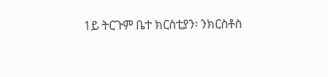1ይ ትርጉም ቤተ ክርስቲያን፡ ንክርስቶስ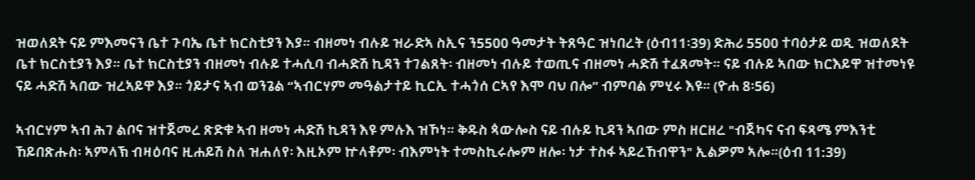ዝወለደት ናይ ምእመናን ቤተ ጉባኤ ቤተ ክርስቲያን እያ። ብዘመነ ብሉይ ዝራድኣ ስኢና ን5500 ዓመታት ትጸዓር ዝነበረት (ዕብ11፡39) ድሕሪ 5500 ተባዕታይ ወዲ ዝወለደት ቤተ ክርስቲያን እያ። ቤተ ክርስቲያን ብዘመነ ብሉይ ተሓሲባ ብሓድሽ ኪዳን ተገልጸት፡ ብዘመነ ብሉይ ተወጢና ብዘመነ ሓድሽ ተፈጸመት። ናይ ብሉይ ኣበው ክርእይዋ ዝተመነዩ ናይ ሓድሽ ኣበው ዝረኣይዋ እያ። ጎይታና ኣብ ወንጌል “ኣብርሃም መዓልታተይ ኪርኢ ተሓጎሰ ርኣየ እሞ ባህ በሎ” ብምባል ምሂሩ እዩ። (ዮሐ 8፡56)

ኣብርሃም ኣብ ሕገ ልቦና ዝተጀመረ ጽድቁ ኣብ ዘመነ ሓድሽ ኪዳን እዩ ምሉእ ዝኾነ። ቅዱስ ጳውሎስ ናይ ብሉይ ኪዳን ኣበው ምስ ዘርዘረ "ብጀካና ናብ ፍጻሜ ምእንቲ ኸይበጽሑስ፡ ኣምላኽ ብዛዕባና ዚሐይሽ ስለ ዝሐለየ፡ እዚኦም ኵላቶም፡ ብእምነት ተመስኪሩሎም ዘሎ፡ ነታ ተስፋ ኣይረኸብዋን" ኢልዎም ኣሎ።(ዕብ 11:39)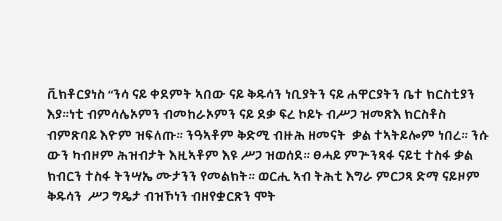ቪክቶርያነስ “ንሳ ናይ ቀደምት ኣበው ናይ ቅዱሳን ነቢያትን ናይ ሐዋርያትን ቤተ ክርስቲያን እያ።ነቲ ብምሳሌኦምን ብመከራኦምን ናይ ደቃ ፍረ ኮይኑ ብሥጋ ዝመጽእ ክርስቶስ ብምጽባይ እዮም ዝፍለጡ። ንዓኣቶም ቅድሚ ብዙሕ ዘመናት  ቃል ተኣትይሎም ነበረ። ንሱ ውን ካብዞም ሕዝብታት እዚኣቶም እዩ ሥጋ ዝወሰደ። ፀሓይ ምጕንጻፋ ናይቲ ተስፋ ቃል ክብርን ተስፋ ትንሣኤ ሙታንን የመልክት። ወርሒ ኣብ ትሕቲ እግራ ምርጋጻ ድማ ናይዞም ቅዱሳን  ሥጋ ግዴታ ብዝኾነን ብዘየቋርጽን ሞት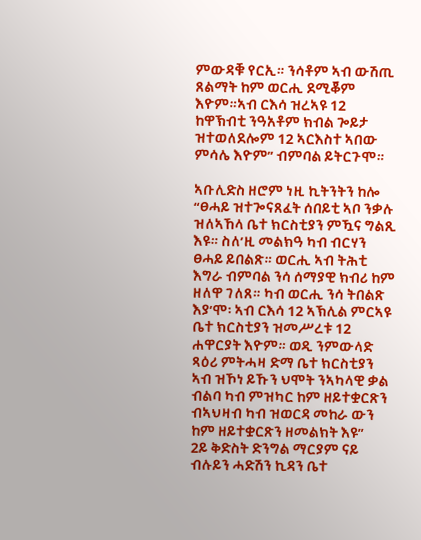ምውዳቑ የርኢ። ንሳቶም ኣብ ውሽጢ ጸልማት ከም ወርሒ ደሚቖም እዮም።ኣብ ርእሳ ዝረኣዩ 12 ከዋኽብቲ ንዓአቶም ክብል ጐይታ ዝተወለደሎም 12 ኣርእስተ ኣበው ምሳሌ እዮም” ብምባል ይትርጉሞ።

ኣቡሊድስ ዘሮም ነዚ ኪትንትን ከሎ “ፀሓይ ዝተጐናጸፈት ሰበይቲ ኣቦ ንቃሉ ዝለኣኸላ ቤተ ክርስቲያን ምዃና ግልጺ እዩ። ስለ’ዚ መልክዓ ካብ ብርሃን ፀሓይ ይበልጽ። ወርሒ ኣብ ትሕቲ እግራ ብምባል ንሳ ሰማያዊ ክብሪ ከም ዘለዋ ገለጸ። ካብ ወርሒ ንሳ ትበልጽ እያ’ሞ፡ ኣብ ርእሳ 12 ኣኽሊል ምርኣዩ ቤተ ክርስቲያን ዝመሥረቱ 12 ሐዋርያት እዮም። ወዲ ንምውላድ ጻዕሪ ምትሓዛ ድማ ቤተ ክርስቲያን ኣብ ዝኾነ ይኹን ህሞት ንኣካላዊ ቃል ብልባ ካብ ምዝካር ከም ዘይተቋርጽን ብኣህዛብ ካብ ዝወርዳ መከራ ውን ከም ዘይተቋርጽን ዘመልክት እዩ”
2ይ ቅድስት ድንግል ማርያም ናይ ብሉይን ሓድሽን ኪዳን ቤተ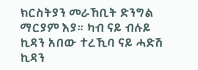ክርስትያን መራኸቢት ድንግል ማርያም እያ። ካብ ናይ ብሉይ ኪዳን አበው ተረኺባ ናይ ሓድሽ ኪዳን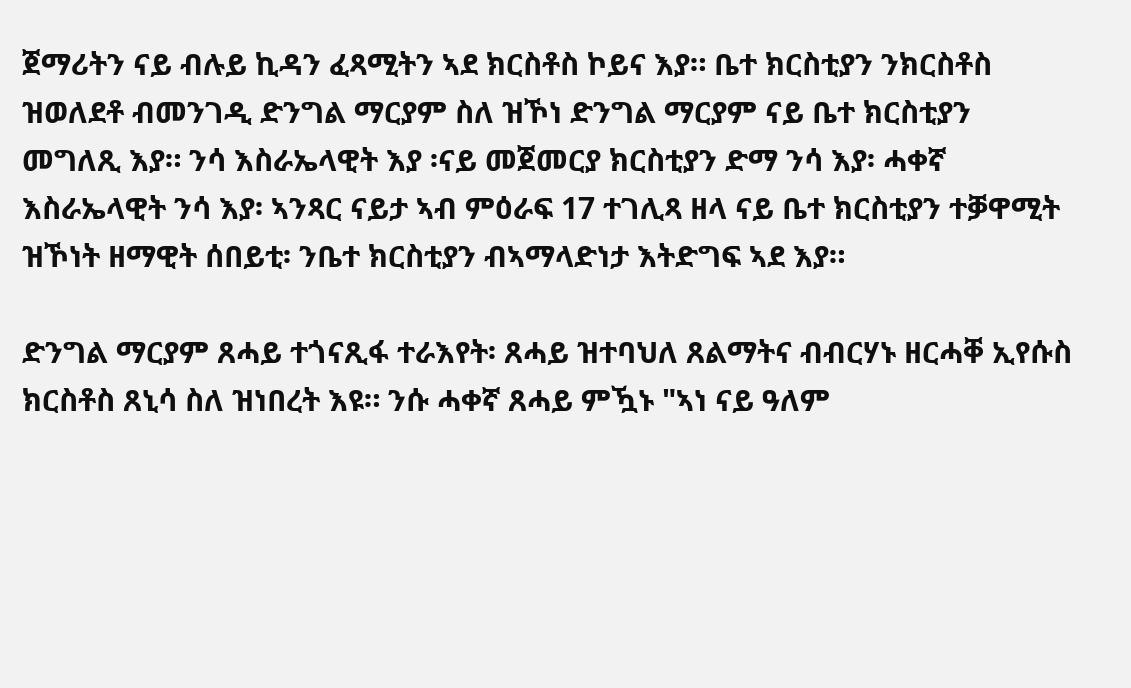ጀማሪትን ናይ ብሉይ ኪዳን ፈጻሚትን ኣደ ክርስቶስ ኮይና እያ። ቤተ ክርስቲያን ንክርስቶስ ዝወለደቶ ብመንገዲ ድንግል ማርያም ስለ ዝኾነ ድንግል ማርያም ናይ ቤተ ክርስቲያን መግለጺ እያ። ንሳ እስራኤላዊት እያ ፡ናይ መጀመርያ ክርስቲያን ድማ ንሳ እያ፡ ሓቀኛ እስራኤላዊት ንሳ እያ፡ ኣንጻር ናይታ ኣብ ምዕራፍ 17 ተገሊጻ ዘላ ናይ ቤተ ክርስቲያን ተቓዋሚት ዝኾነት ዘማዊት ሰበይቲ፡ ንቤተ ክርስቲያን ብኣማላድነታ እትድግፍ ኣደ እያ።

ድንግል ማርያም ጸሓይ ተጎናጺፋ ተራእየት፡ ጸሓይ ዝተባህለ ጸልማትና ብብርሃኑ ዘርሓቐ ኢየሱስ ክርስቶስ ጸኒሳ ስለ ዝነበረት እዩ። ንሱ ሓቀኛ ጸሓይ ምዃኑ "ኣነ ናይ ዓለም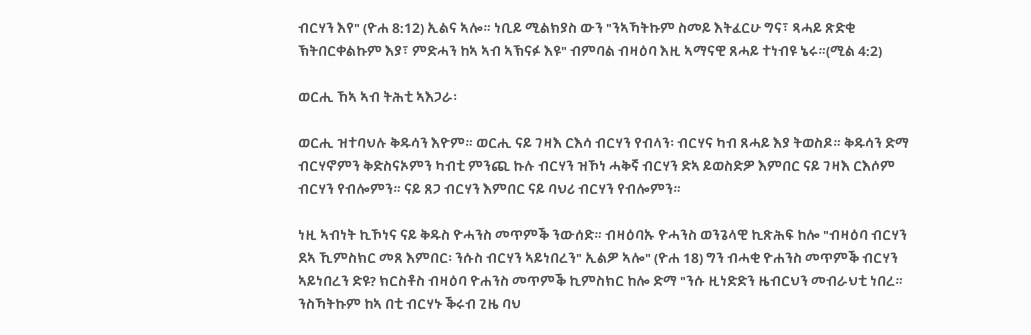ብርሃን እየ" (ዮሐ 8:12) ኢልና ኣሎ። ነቢይ ሚልክያስ ውን "ንኣኻትኩም ስመይ እትፈርሁ ግና፣ ጻሓይ ጽድቂ ኽትበርቀልኩም እያ፣ ምድሓን ከኣ ኣብ ኣኽናፉ እዩ" ብምባል ብዛዕባ እዚ ኣማናዊ ጸሓይ ተነብዩ ኔሩ።(ሚል 4:2)

ወርሒ ኸኣ ኣብ ትሕቲ ኣእጋራ፡

ወርሒ ዝተባህሉ ቅዱሳን እዮም። ወርሒ ናይ ገዛእ ርእሳ ብርሃን የብላን፡ ብርሃና ካብ ጸሓይ እያ ትወስዶ። ቅዱሳን ድማ ብርሃኖምን ቅድስናኦምን ካብቲ ምንጪ ኩሉ ብርሃን ዝኾነ ሓቅኛ ብርሃን ድኣ ይወስድዎ እምበር ናይ ገዛእ ርእሶም ብርሃን የብሎምን። ናይ ጸጋ ብርሃን እምበር ናይ ባህሪ ብርሃን የብሎምን።

ነዚ ኣብነት ኪኾነና ናይ ቅዱስ ዮሓንስ መጥምቕ ንውሰድ። ብዛዕባኡ ዮሓንስ ወንጌላዊ ኪጽሕፍ ከሎ "ብዛዕባ ብርሃን ደኣ ኺምስክር መጸ እምበር፡ ንሱስ ብርሃን ኣይነበረን" ኢልዎ ኣሎ" (ዮሐ 18) ግን ብሓቂ ዮሐንስ መጥምቕ ብርሃን ኣይነበረን ድዩ? ክርስቶስ ብዛዕባ ዮሐንስ መጥምቕ ኪምስክር ከሎ ድማ "ንሱ ዚነድድን ዜብርህን መብራህቲ ነበረ። ንስኻትኩም ከኣ በቲ ብርሃኑ ቕሩብ ጊዜ ባህ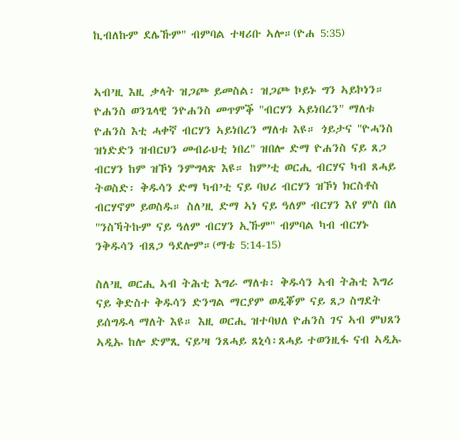ኪብለኩም ደሌኹም" ብምባል ተዛሪቡ ኣሎ።(ዮሐ 5:35)


ኣብ’ዚ እዚ ቃላት ዝጋጮ ይመስል፡ ዝጋጮ ኮይኑ ግን ኣይኮነን። ዮሐንስ ወንጌላዊ ንዮሐንስ መጥምቕ "ብርሃን ኣይነበረን" ማለቱ ዮሐንስ እቲ ሓቀኛ ብርሃን ኣይነበረን ማለቱ እዩ። ጎይታና "ዮሓንስ ዝነድድን ዝብርህን መብራህቲ ነበረ" ዝበሎ ድማ ዮሐንስ ናይ ጸጋ ብርሃን ከም ዝኾነ ንምግላጽ እዩ። ከም’ቲ ወርሒ ብርሃና ካብ ጸሓይ ትወስድ፡ ቅዱሳን ድማ ካብ’ቲ ናይ ባህሪ ብርሃን ዝኾነ ክርስቶስ ብርሃኖም ይወስዱ። ስለ’ዚ ድማ ኣነ ናይ ዓለም ብርሃን እየ ምስ በለ "ንስኻትኩም ናይ ዓለም ብርሃን ኢኹም" ብምባል ካብ ብርሃኑ ንቅዱሳን ብጸጋ ዓደሎም።(ማቴ 5:14-15)

ስለ’ዚ ወርሒ ኣብ ትሕቲ እግራ ማለቱ፡ ቅዱሳን ኣብ ትሕቲ እግሪ ናይ ቅድስተ ቅዱሳን ድንግል ማርያም ወዲቖም ናይ ጸጋ ስግደት ይሰግዱላ ማለት እዩ። እዚ ወርሒ ዝተባህለ ዮሐንስ ገና ኣብ ምህጸን ኣዲኡ ከሎ ድምጺ ናይ’ዛ ንጸሓይ ጸኒሳ፡ጸሓይ ተወንዚፋ ናብ ኣዲኡ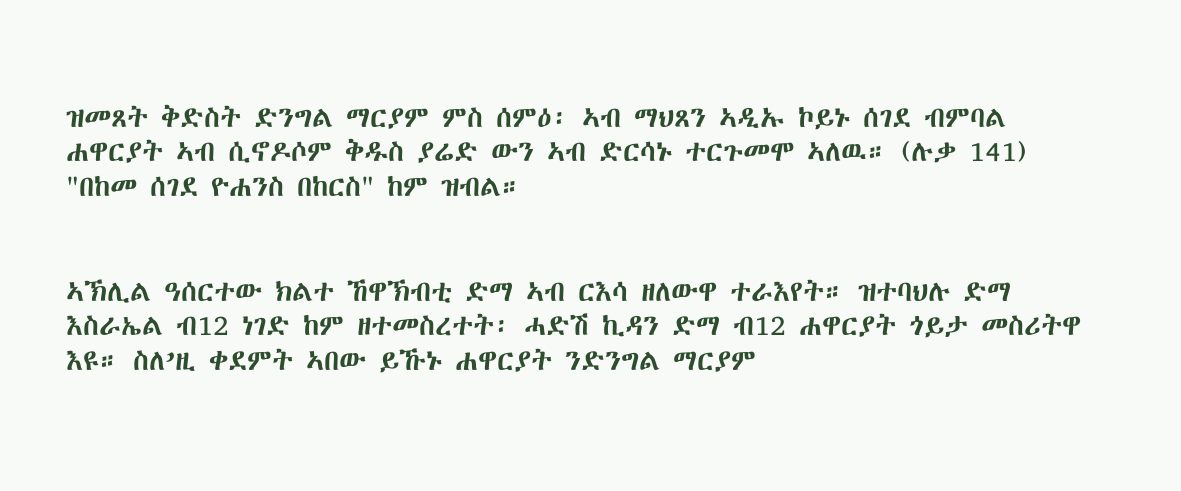ዝመጸት ቅድስት ድንግል ማርያም ምስ ሰምዕ፡ ኣብ ማህጸን ኣዲኡ ኮይኑ ሰገደ ብምባል ሐዋርያት ኣብ ሲኖዶሶም ቅዱስ ያሬድ ውን ኣብ ድርሳኑ ተርጉመሞ ኣለዉ። (ሉቃ 141) "በከመ ሰገደ ዮሐንስ በከርስ" ከም ዝብል።


ኣኽሊል ዓሰርተው ክልተ ኸዋኽብቲ ድማ ኣብ ርእሳ ዘለውዋ ተራእየት። ዝተባህሉ ድማ እስራኤል ብ12 ነገድ ከም ዘተመስረተት፡ ሓድሽ ኪዳን ድማ ብ12 ሐዋርያት ጎይታ መስሪትዋ እዩ። ስለ’ዚ ቀደምት ኣበው ይኹኑ ሐዋርያት ንድንግል ማርያም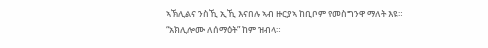ኣኽሊልና ንስኺ ኢኺ እናበሉ ኣብ ዙርያኣ ከቢቦም የመስግንዋ ማለት እዩ። “አክሊሎሙ ለሰማዕት” ከም ዝብላ።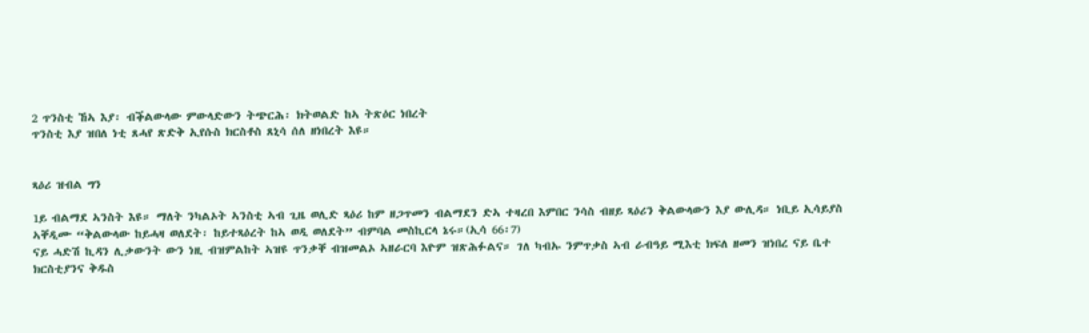2 ጥንስቲ ኸኣ እያ፡ ብቕልውላው ምውላድውን ትጭርሕ፡ ክትወልድ ከኣ ትጽዕር ነበረት
ጥንስቲ እያ ዝበለ ነቲ ጸሓየ ጽድቅ ኢየሱስ ክርስቶስ ጸኒሳ ሰለ ዘነበረት እዩ።


ጻዕሪ ዝብል ግን

1ይ ብልማደ ኣንስት እዩ። ማለት ንካልኦት ኣንስቲ ኣብ ጊዜ ወሊድ ጻዕሪ ከም ዘጋጥመን ብልማደን ድኣ ተዛረበ እምበር ንሳስ ብዘይ ጻዕሪን ቅልውላውን እያ ውሊዳ። ነቢይ ኢሳይያስ ኣቐዲሙ “ቅልውላው ከይሓዛ ወለደት፡ ከይተጻዕረት ከኣ ወዲ ወለደት” ብምባል መስኪርላ ኔሩ።(ኢሳ 66፡7)
ናይ ሓድሽ ኪዳን ሊቃውንት ውን ነዚ ብዝምልከት ኣዝዩ ጥንቃቐ ብዝመልኦ ኣዘራርባ እዮም ዝጽሕፉልና። ገለ ካብኡ ንምጥቃስ ኣብ ራብዓይ ሚእቲ ክፍለ ዘመን ዝነበረ ናይ ቤተ ክርስቲያንና ቅዱስ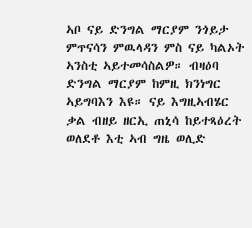ኣቦ ናይ ድንግል ማርያም ንጎይታ ምጥናሳን ምዉላዳን ምስ ናይ ካልኦት ኣንስቲ ኣይተመሳስልዎ። ብዛዕባ ድንግል ማርያም ከምዚ ክንነግር ኣይግባእን እዩ። ናይ እግዚኣብሄር ቃል ብዘይ ዘርኢ ጠኒሳ ከይተጻዕረት ወለደቶ እቲ ኣብ ግዜ ወሊድ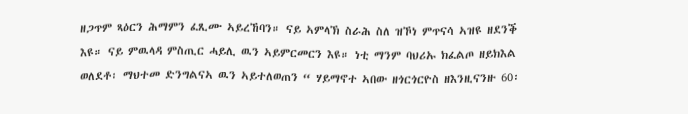ዘጋጥም ጻዕርን ሕማምን ፈጺሙ ኣይረኸባን። ናይ ኣምላኽ ስራሕ ስለ ዝኾነ ምጥናሳ ኣዝዩ ዘደንቕ እዩ። ናይ ምዉላዳ ምስጢር ሓይሊ ዉን ኣይምርመርን እዩ። ነቲ ማንም ባህሪኡ ክፈልጦ ዘይክእል ወለደቶ፡ ማህተመ ድንግልናኣ ዉን ኣይተለወጠን “ ሃይማኖተ ኣበው ዘጎርጎርዮስ ዘእንዚናንዙ 60፡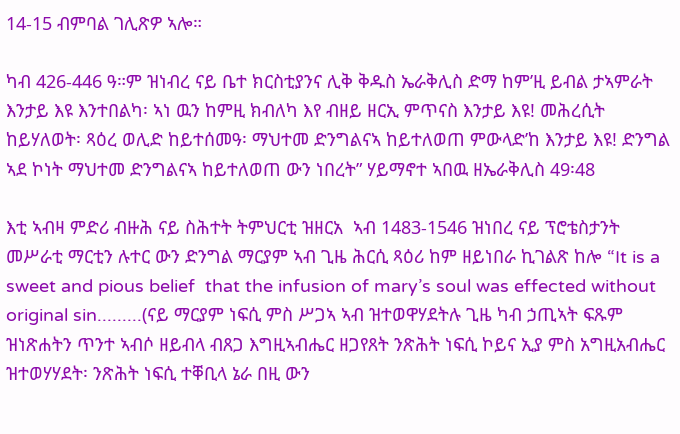14-15 ብምባል ገሊጽዎ ኣሎ።

ካብ 426-446 ዓ።ም ዝነብረ ናይ ቤተ ክርስቲያንና ሊቅ ቅዱስ ኤራቅሊስ ድማ ከም’ዚ ይብል ታኣምራት እንታይ እዩ እንተበልካ፡ ኣነ ዉን ከምዚ ክብለካ እየ ብዘይ ዘርኢ ምጥናስ እንታይ እዩ! መሕረሲት ከይሃለወት፡ ጻዕረ ወሊድ ከይተሰመዓ፡ ማህተመ ድንግልናኣ ከይተለወጠ ምውላድ’ከ እንታይ እዩ! ድንግል ኣደ ኮነት ማህተመ ድንግልናኣ ከይተለወጠ ውን ነበረት” ሃይማኖተ ኣበዉ ዘኤራቅሊስ 49፡48

እቲ ኣብዛ ምድሪ ብዙሕ ናይ ስሕተት ትምህርቲ ዝዘርአ  ኣብ 1483-1546 ዝነበረ ናይ ፕሮቴስታንት መሥራቲ ማርቲን ሉተር ውን ድንግል ማርያም ኣብ ጊዜ ሕርሲ ጻዕሪ ከም ዘይነበራ ኪገልጽ ከሎ “It is a sweet and pious belief  that the infusion of mary’s soul was effected without original sin.........(ናይ ማርያም ነፍሲ ምስ ሥጋኣ ኣብ ዝተወዋሃደትሉ ጊዜ ካብ ኃጢኣት ፍጹም ዝነጽሐትን ጥንተ ኣብሶ ዘይብላ ብጸጋ እግዚኣብሔር ዘጋየጸት ንጽሕት ነፍሲ ኮይና ኢያ ምስ አግዚአብሔር ዝተወሃሃደት፡ ንጽሕት ነፍሲ ተቐቢላ ኔራ በዚ ውን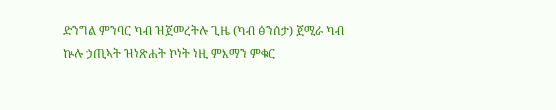ድንግል ምንባር ካብ ዝጀመረትሉ ጊዜ (ካብ ፅንሰታ) ጀሚራ ካብ ኵሉ ኃጢኣት ዝነጽሐት ኮነት ነዚ ምእማን ምቁር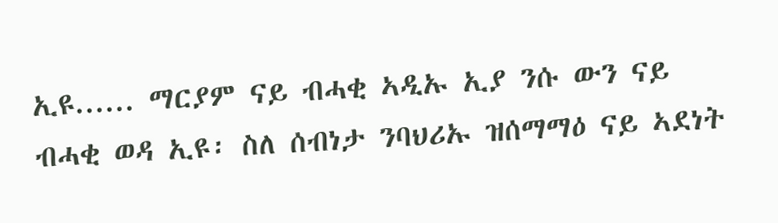ኢዩ...... ማርያም ናይ ብሓቂ ኣዲኡ ኢያ ንሱ ውን ናይ ብሓቂ ወዳ ኢዩ፡ ስለ ሰብነታ ንባህሪኡ ዝሰማማዕ ናይ ኣደነት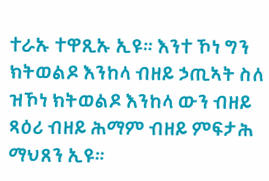ተራኡ ተዋጺኡ ኢዩ። እንተ ኾነ ግን ክትወልዶ እንከላ ብዘይ ኃጢኣት ስለ ዝኾነ ክትወልዶ እንከላ ውን ብዘይ ጻዕሪ ብዘይ ሕማም ብዘይ ምፍታሕ ማህጸን ኢዩ።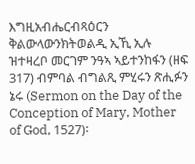እግዚአብሔርብጻዕርን ቅልውላውንክትወልዲ ኢኺ ኢሉ ዝተዛረቦ መርገም ንዓኣ ኣይተንከፋን (ዘፍ 317) ብምባል ብግልጺ ምሂሩን ጽሒፉን ኔሩ (Sermon on the Day of the Conception of Mary, Mother of God, 1527)፡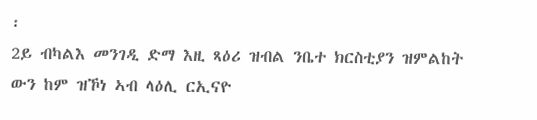፡
2ይ ብካልእ መንገዲ ድማ እዚ ጻዕሪ ዝብል ንቤተ ክርስቲያን ዝምልከት ውን ከም ዝኾነ ኣብ ላዕሊ ርኢናዮ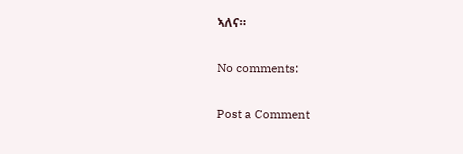ኣለና።

No comments:

Post a Comment